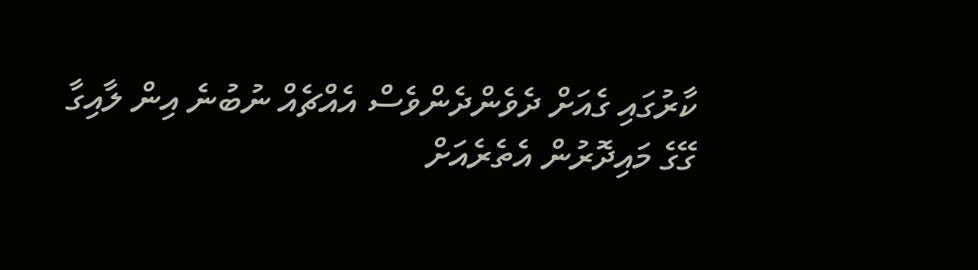ކާރުގައި ގެއަށް ދެވެންދެންވެސް އެއްޗެއް ނުބުނެ އިން ލާއިގާ ގޭގެ މައިދޮރުން އެތެރެއަށް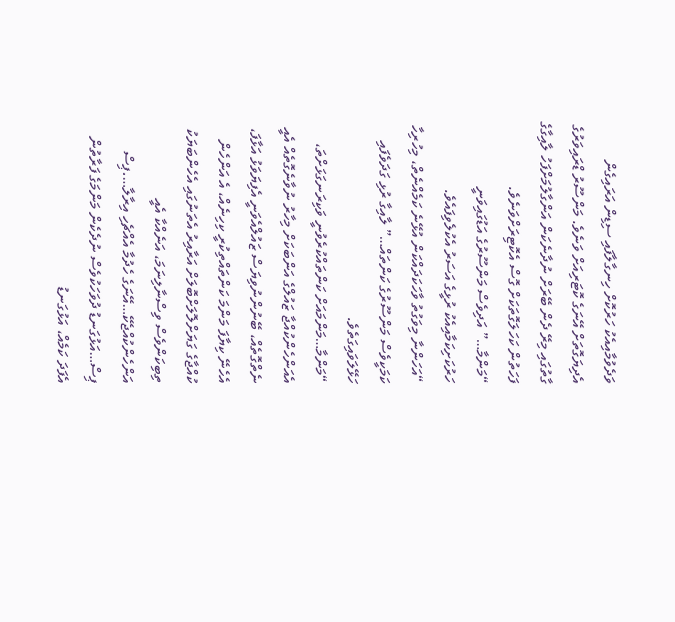ވަދެވުމާއިއެކު ހަރުކޮށް ހިނގާލާފައި ސިޑިން އަރައިގެން އެދިޔަގޮތަށް އޭނަގެ ކޮޓަރިއަށް ވަނެވެ. މަންސޫރު ޑްރައިވަރުގެ ގާތުގައި މިރޭ ދެން ބޭރަށް ނުދާނެކަން އަންގާލުމަށްފަހު ލާއިގާގެ ފަހަތުން ކަހަލަގޮތަކަށް ގޮސް އެކޮޓިރަށްވަނެވެ.
“މަންމާ…” އަދިވެސް މަންސޫރުގެ އަޑުގައިވަނީ ހަރުކަށިކަމާއިއެކު ރުޅީގެ އަސަރު އެކުލެވިފައެވެ.
“އަހަންނާ މިވަގުތު ވާހަކަދައްކަން އުޅޭނެ ކަމެއްނެތް، މިހުރިހާ ކަމަކީވެސް މަންސޫރުގެ ކަންތައް…” ލާއިގާ ރުޅި ގަދަވެފައި ހަޅޭލަވައިގަތެވެ.
“މަންމާ…މަންމައަށް ކަންތައްކުރެވުނީ ވަކިރަނގަޅަށްތަ، އެއަންހެންކުއްޖާ ޒައުލްގެ އަންބަކަށް މިހާރު ނުވާނެގޮތެއް އެއީ ނެތްގޮތެއް، ބޭނުންނުވިޔަސް ޒައުލްއެވަނީ އެފިޔަވަޅު އަޅާފަ، އެހެނޭ ކިޔާފަ މަންމަ ކަންތައްތިކުރީ ކިހިނެއް، އެ އަންހެން ކުއްޖާގެ ގަޔަށްލޮލަށްބޮލަށް އަރާއިރު އެތަނުގައި އެހެންބަޔަކު ތިބިކަންވެސް ވިސްނާލިނަމަ، އަނެއްކާ އެއީ އަންހެންކުއްޖެކޭ…އޭނަގެ ހެދުމާ އެއްޗެހި އިރާލާ….ޕިސް ޕިސް…އަޅުގަނޑު ދުވަހަކުވެސް ނުދެކެން މަންމަގެ ފަރާތުން އެފަދަ ކަމެއް، އަޅުގަނޑު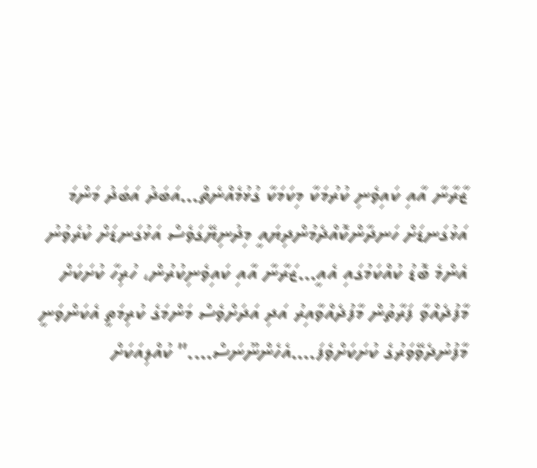ޒާރާނާ އާއި ކައިވެނި ކުރުމަކާ މިކަމަކާ ގުޅުމެއްނެތް…އަބަދު އަބަދު މަންމަ އަޅުގަނޑަށް ހަނދާންކޮއްދެމުންދިޔައީ މިދުނިޔޭގަވެސް އަޅުގަނޑަށް ކުރެވުނު އެންމެ ބޮޑު ކުއްކަމުގައި އެއީ…ޒަރާނާ އާއި ކައިވެނިކުރުން، ހުރިހާ ކުށަކަށް މާފުދެއްވާ ފަރާތުން މާފުދެއްވާއިރު އަދި އަދަށްވެސް މަންމަގެ ކުރިމަތީ އެކަންވަނީ މާފުނުދެވޭވަރުގެ ކުށަކަށްވެފަ….އެހެންނޫނަސް….” ކުއްލިއަކަށް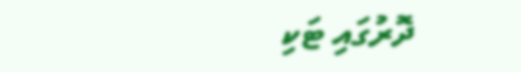ދޮރުގައި ޓަކި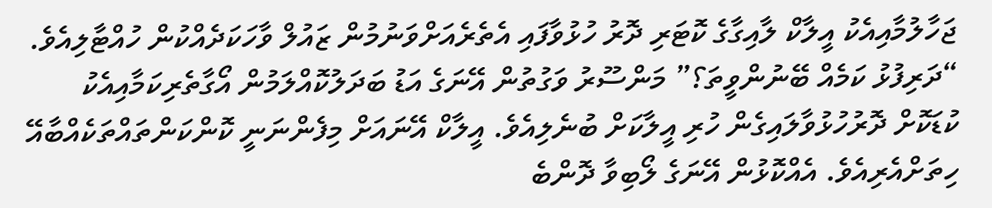ޖަހާލުމާއިއެކު އީލާކް ލާއިގާގެ ކޮޓަރި ދޮރު ހުޅުވާފައި އެތެރެއަށްވަނުމުން ޒައުލް ވާހަކަދެއްކުން ހުއްޓާލިއެވެ.
“ދަރިފުޅު ކަމެއް ބޭނުންވީތަ؟” މަންސޫރު ވަގުތުން އޭނަގެ އަޑު ބަދަލުކޮއްލަމުން އޯގާތެރިކަމާއިއެކު ކުޑަކޮށް ދޮރުހުޅުވާލައިގެން ހުރި އީލާކަށް ބުނެލިއެވެ. އީލާކް އޭނައަށް މިފެންނަނީ ކޮންކަންތައްތަކެއްބާއޭ ހިތަށްއެރިއެވެ. އެއްކޮޅުން އޭނަގެ ލޯބިވާ ދޮންބެ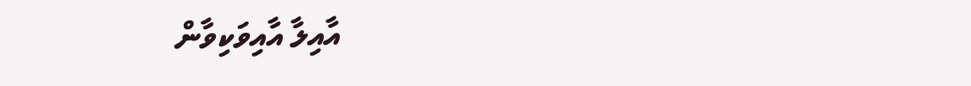އާއިލާ އާއިވަކިވާން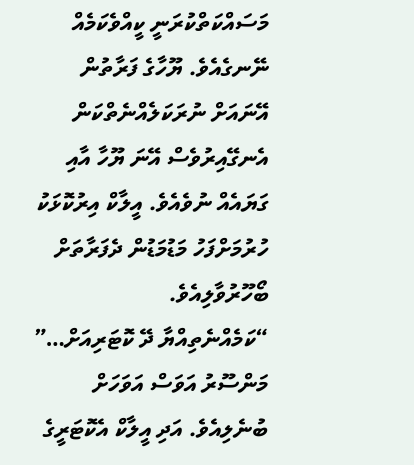މަސައްކަތްކުރަނީ ކީއްވެކަމެއް ނޭނގެއެވެ. ޔޫހާގެ ފަރާތުން އޭނައަށް ނުރަކަލެއްނެތްކަން އެނގޭއިރުވެސް އޭނަ ޔޫހާ އާއި ގަޔައެއް ނުވެއެވެ. އީލާކް އިރުކޮޅަކު ހުރުމަށްފަހު މަޑުމަޑުން ދެފަރާތަށް ބޯހޫރުވާލިއެވެ.
“ކަމެއްނެތިއްޔާ ދޭ ކޮޓަރިއަށް…” މަންސޫރު އަވަސް އަވަހަށް ބުނެލިއެވެ. އަދި އީލާކް އެކޮޓަރީގެ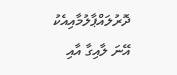ދޮރުލައްޕާލުމާއިއެކު އޭނަ ލާއިގާ އާއި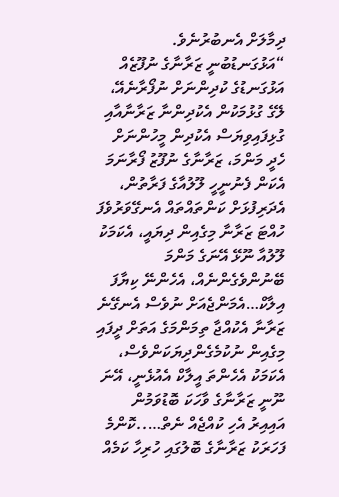ދިމާލަށް އެނބުރުނެވެ.
“އަޅުގަނޑުބުނީ ޒަރާނާގެ ނުފޫޒެއް އަޅުގަނޑުގެ ކުދިންނަށް ނުފޯރާނެއޭ، ލޭގެ ގުޅުމަކުން އެކުދިންނާ ޒަރާނާއާއި ގުޅިފައިވިޔަސް އެކުދިން މީހުންނަށް ހެދީ މަންމަ، ޒަރާނާގެ ނުފޫޒު ފޯރާނަމަ އެކަން ފެނުނީހީ ލޫލުއާގެ ފަރާތުން، އެދަރިފުޅަށް ކަންތައްތައް އެނގޭވަރުވެފަ ހުއްޓަ ޒަރާނާ މިގެއިން ދިޔައީ، އެކަމަކު ލޫލުއާ ނޫޅޭ އޭނަގެ މަންމަ ބޭނުންވެގެންނެއް، އެހެންނޭ ކިޔާފަ އިލާކް…އެމަންޖެއަށް ނުވެސް އެނގޭނެ ޒަރާނާ އެކުއްޖާ ތިމަންމަގެ އަތަށް ދީފައި މިގެއިން ނުކުމެގެންދިޔަކަންވެސް، އެކަމަކު އެހެންތަ އީލާކް އެއުޅެނީ، އޭނަ ނޫނީ ޒަރާނާގެ ވާހަކަ ބޮޑުވަމުން އައިއިރު އެހި ކުއްޖެއް ނެތް…..ކޮންމެ ފަހަރަކު ޒަރާނާގެ ބޮލުގައި ހުރިހާ ކަމެއް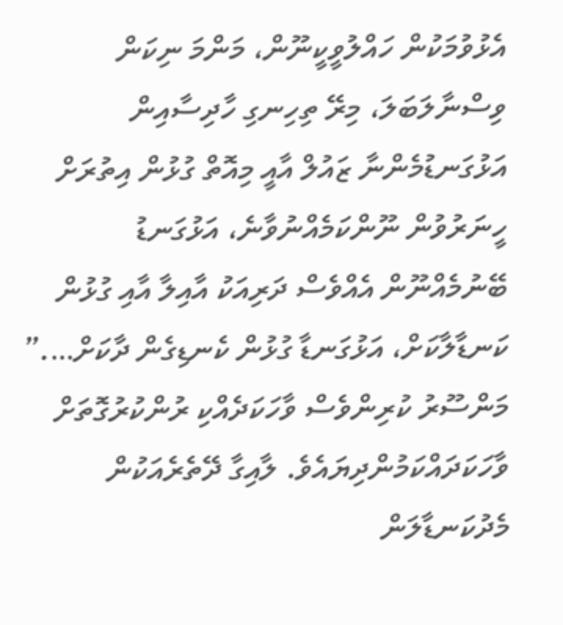އެޅުވުމަކުން ހައްލުވީކީނޫން، މަންމަ ނިކަން ވިސްނާލަބަލަ، މިރޭ ތިހިނގި ހާދިސާއިން އަޅުގަނޑުމެންނާ ޒައުލް އާއީ މިއޮތް ގުޅުން އިތުރަށް ހީނަރުވުން ނޫންކަމެއްނުވާނެ، އަޅުގަނޑު ބޭނުމެއްނޫން އެއްވެސް ދަރިއަކު އާއިލާ އާއި ގުޅުން ކަނޑާލާކަށް، އަޅުގަނޑާ ގުޅުން ކެނޑިގެން ދާކަށް….” މަންސޫރު ކުރިންވެސް ވާހަކަދެއްކި ރުންކުރުގޮތަށް ވާހަކަދައްކަމުންދިޔައެވެ. ލާއިގާ ދޭތެރެއަކުން މެދުކަނޑާލަން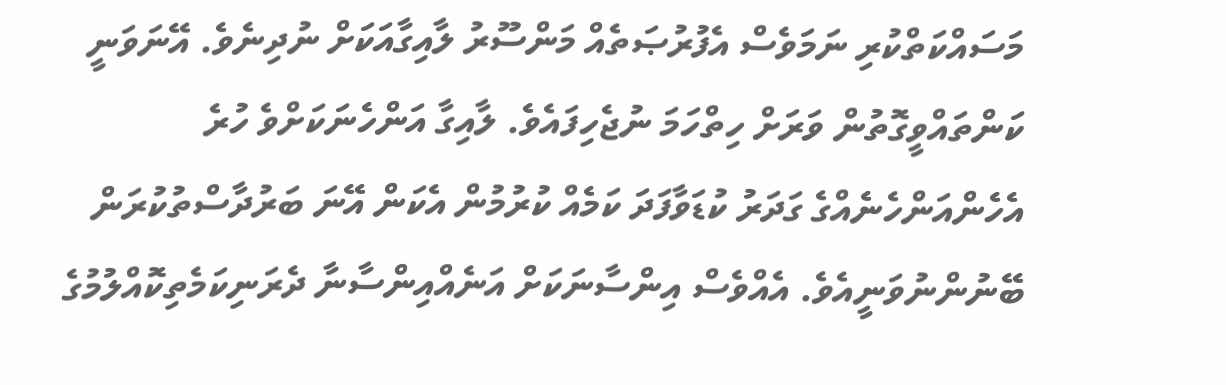މަސައްކަތްކުރި ނަމަވެސް އެފުރުޞަތެއް މަންސޫރު ލާއިގާއަކަށް ނުދިނެވެ. އޭނަވަނީ ކަންތައްވީގޮތުން ވަރަށް ހިތްހަމަ ނުޖެހިފައެވެ. ލާއިގާ އަންހެނަކަށްވެ ހުރެ އެހެންއަންހެނެއްގެ ގަދަރު ކުޑަވާފަދަ ކަމެއް ކުރުމުން އެކަން އޭނަ ބަރުދާސްތުކުރަން ބޭނުންނުވަނީއެވެ. އެއްވެސް އިންސާނަކަށް އަނެއްއިންސާނާ ދެރަނިކަމެތިކޮއްލުމުގެ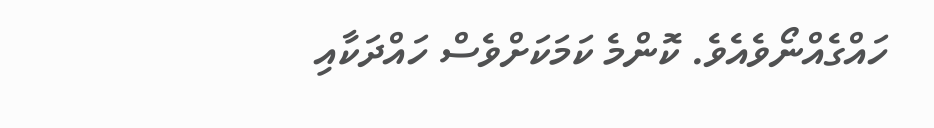ހައްގެއްނޯވެއެވެ. ކޮންމެ ކަމަކަށްވެސް ހައްދަކާއި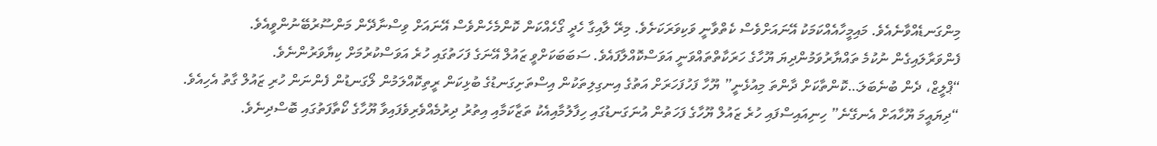މިންގަނޑެއްވާނެއެވެ. މައިމީހާއެއްކަމަކު އޭނައަށްވެސް ކެތްވާނީ ވަކިވަރަކަށެވެ. މިރޭ ލާއިގާ ހެދީ ގޯހެއްކަން ކޮންމެހެންވެސް އޭނައަށް ވިސްނާދޭން މަންސޫރުބޭނުންވީއެވެ.
ފެންވަރާލައިގެން ނުކުމެ ތައްޔާރުވަމުންދިޔަ ޔޫހާގެ ހަރަކާތްތައްވަނީ އަވަސްކޮއްލާފައެވެ. ސަބަބަކަށްވީ ޒައުލް އޭނަގެ ފަހަތުގައި ހުރެ އަވަސްކުރުމަށް ކިޔާވަރުންނެވެ.
“ޕްލީޒް، ދެން ބުނެބަލަ…ކޮންތާކަށް ދާންތަ މިއުޅެނީ” ޔޫހާ ފަހުފަހަރަށް އަތުގެ އިނގިލިތަކުން އިސްތަށިގަނޑުގެ ބުޅިކަން ރީތިކޮއްލަމުން ލޯގަނޑުން ފެންނަން ހުރި ޒައުލް ގާތު އެހިއެވެ.
“ދިޔައީމަ ޔޫހާއަށް އެނގޭނެ” ހިނިއައިސްފައި ހުރެ ޒައުލް ޔޫހާގެ ފަހަތުން އުނަގަނޑުގައި ހިފާލުމާއިއެކު ތަޒާކަމާއި އިތުރު ދިރުމެއްވެރިވެފައިވާ ޔޫހާގެ ކޯތާފަތުގައި ބޮސްދިނެވެ.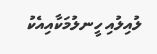ލުއިލުއި ހީނލުމަކާއިއެކު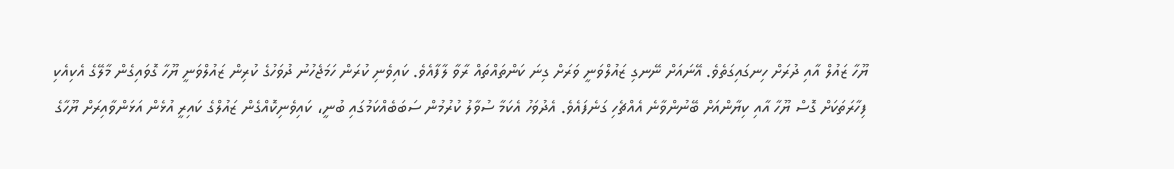ޔޫހާ ޒައުލް އާއި ދުރަށް ހިނގައިގަތެވެ. އޭނައަށް ނޭނގި ޒައުލްވަނީ ވަރަށް ގިނަ ކަންތައްތައް ރާވާ ލާފާއެވެ. ކައިވެނި ކުރަން ހަމަޖެހުނު ދުވަހުގެ ކުރިން ޒައުލްވަނީ ޔޫހާ ގޮވައިގެން މާލޭގެ އެކިއެކި ފިހާރަތަކަށް ގޮސް ޔޫހާ އާއި ކިޔާންއަށް ބޭނުންވާނެ އެއްޗެހި ގަނެފައެވެ. އެދުވަހު އެކަމާ ސުވާލު ކުރުމުން ސަބަބެއްކަމުގައި ބުނީ، ކައިވެނިކޮއްގެން ޒައުލްގެ ކައިރީ އުޅެން އަޅަންވާއިރަށް ޔޫހާގެ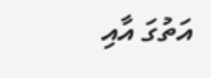އަތުގަ އާއި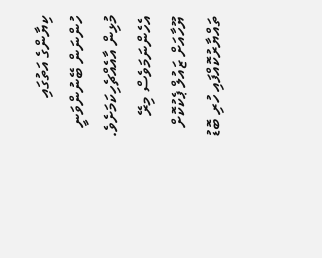ކިޔާންގެ އަތުގައި ހުންނަން ބޭނުންވަނީ މުޅިން އާއެއްޗެހިކަމަށެވެ. އެހެންނަމަވެސް މިރޭ ޔޫހާއަށް ޒައުލް ޕެކުކޮށް ތައްޔާރުކޮއްފައި ހުރި ބޮޑު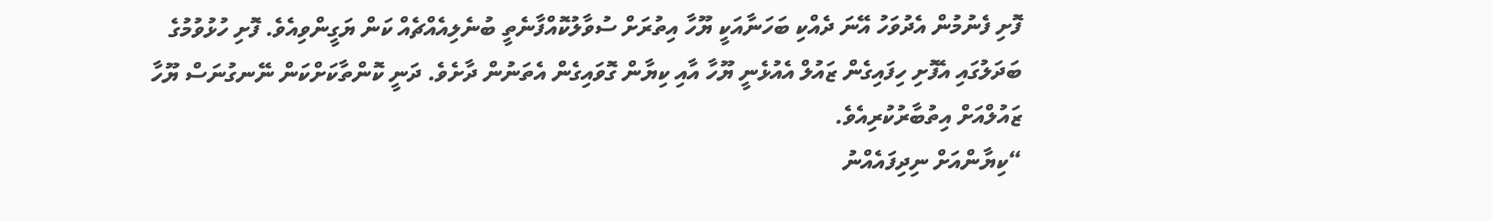ފޮށި ފެނުމުން އެދުވަހު އޭނަ ދެއްކި ބަހަނާއަކީ ޔޫހާ އިތުރަށް ސުވާލުކޮއްފާނެތީ ބުނެލިއެއްޗެއް ކަން ޔަގީންވިއެވެ. ފޮށި ހުޅުވުމުގެ ބަދަލުގައި އެފޮށި ހިފައިގެން ޒައުލް އެއުޅެނީ ޔޫހާ އާއި ކިޔާން ގޮވައިގެން އެތަނުން ދާށެވެ. ދަނީ ކޮންތާކަށްކަން ނޭނގުނަސް ޔޫހާ ޒައުލްއަށް އިތުބާރުކުރިއެވެ.
“ކިޔާންއަށް ނިދިފައެއްނު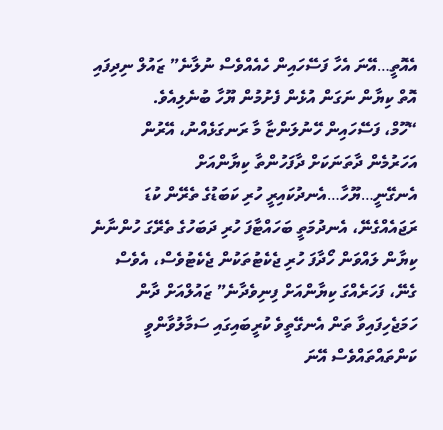އެއޮތީ…އޭނަ އެހާ ފަސޭހައިން ހެއެއްވެސް ނުލާނެ” ޒައުލް ނިދިފައި އޮތް ކިޔާން ނަގަން އުޅެން ފެށުމުން ޔޫހާ ބުނެލިއެވެ.
“ހޫމް، ފަސޭހައިން ހޭނުލަންޏާ މާ ރަނގަޅެއްނު، އޭރުން އަހަރުމެން ދާތަނަކަށް ދާފަހުންތާ ކިޔާންއަށް އެނގޭނީ…ޔޫހާ…އެނދުކައިރީ ހުރި ކަބަޑުގެ ތެރޭން ކުޑަ ރަޖައެއްގެނޭ، އެނދުމަތީ ބަހައްޓާފަ ހުރި ދަބަހުގެ ތެރޭގަ ހުންނާނެ ކިޔާން ލައްވަން ހޯދާފަ ހުރި ޖެކެޓުތަކުން ޖެކެޓުވެސް، އެވެސް ގެނޭ، ފަހަރެއްގަ ކިޔާންއަށް ފިނިވެދާނެ” ޒައުލްއަށް ދާން ހަމަޖެހިފައިވާ ތަން އެނގޭތީވެ ކުރީބައިގައި ސަމާލުވާންވީ ކަންތައްތައްވެސް އޭނަ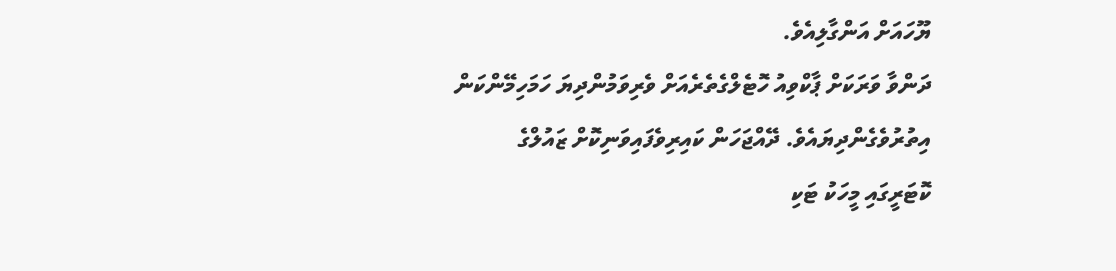ޔޫހައަށް އަންގާލިއެވެ.
ދަންވާ ވަރަކަށް ޕާކްވިއު ހޮޓެލްގެތެރެއަށް ވެރިވަމުންދިޔަ ހަމަހިމޭންކަން އިތުރުވެގެންދިޔައެވެ. ދޭއްޖަހަން ކައިރިވެފައިވަނިކޮށް ޒައުލްގެ ކޮޓަރީގައި މީހަކު ޓަކި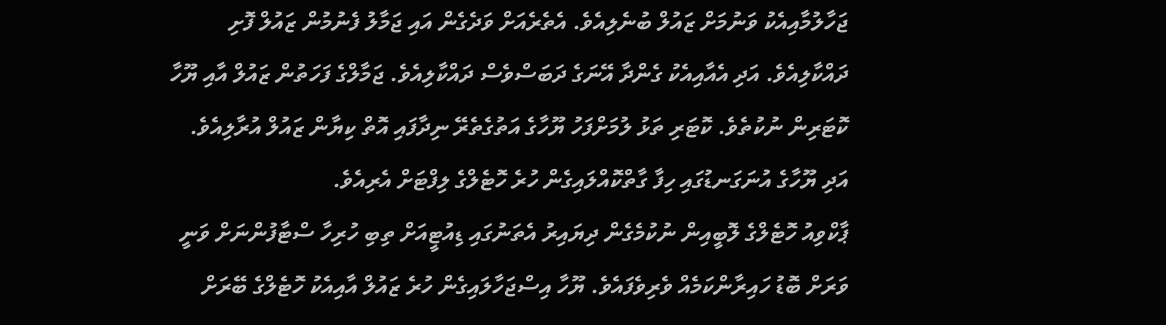ޖަހާލުމާއިއެކު ވަނުމަށް ޒައުލް ބުނެލިއެވެ. އެތެރެއަށް ވަދެގެން އައި ޖަމާލު ފެނުމުން ޒައުލް ފޮށި ދައްކާލިއެވެ. އަދި އެއާއިއެކު ގެންދާ އޭނަގެ ދަބަސްވެސް ދައްކާލިއެވެ. ޖަމާލްގެ ފަހަތުން ޒައުލް އާއި ޔޫހާ ކޮޓަރިން ނުކުތެވެ. ކޮޓަރި ތަޅު ލުމަށްފަހު ޔޫހާގެ އަތުގެތެރޭ ނިދާފައި އޮތް ކިޔާން ޒައުލް އުރާލިއެވެ. އަދި ޔޫހާގެ އުނަގަނޑުގައި ހިފާ ގާތްކޮއްލައިގެން ހުރެ ހޮޓެލްގެ ލިފްޓަށް އެރިއެވެ.
ޕާކްވިއު ހޮޓެލްގެ ލޮބީއިން ނުކުމެގެން ދިޔައިރު އެތަނުގައި ޑިއުޓީއަށް ތިބި ހުރިހާ ސްޓާފުންނަށް ވަނީ ވަރަށް ބޮޑު ހައިރާންކަމެއް ވެރިވެފައެވެ. ޔޫހާ އިސްޖަހާލައިގެން ހުރެ ޒައުލް އާއިއެކު ހޮޓެލްގެ ބޭރަށް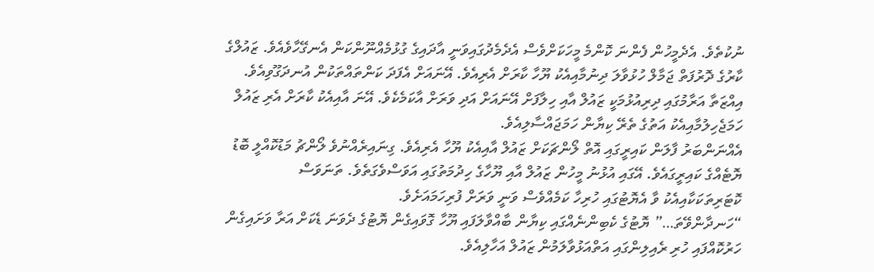ނުކުތެވެ. އެދެމީހުން ފެންނަ ކޮންމެ މީހަކަށްވެސް އެދެމެދުގައިވަނީ އާދައިގެ ގުޅުމެއްނޫންކަން އެނގޭހާވެއެވެ. ޒައުލްގެ ކާރުގެ ދޮރުފަތް ޖަމާލް ހުޅުވާލަ ދިނުމާއިއެކު ޔޫހާ ކާރަށް އެރިއެވެ. އޭނައަށް އެފަދަ ކަންތައްތަކުން އުނދަގޫވިއެވެ. އިއްޒަތާ އަރާމުގައި ދިރިއުޅުމަކީ ޒައުލް އާއި ހިލާފަށް އޭނައަށް އަދި ވަރަށް އާކަމެކެވެ. އޭނަ އާއިއެކު ކާރަށް އެރި ޒައުލް ހަމަޖެހިލުމާއިއެކު އަތުގެ ތެރޭ ކިޔާން ހަމަޖައްސާލިއެވެ.
އެއްނަންބަރު ފާލަން ކައިރީގައި އޮތް ލޯންޗަކަށް ޒައުލް އާއިއެކު ޔޫހާ އެރިއެވެ. ގިނައިރެއްނުވެ ލޯންޗު މަޑުކޮއްލީ ބޮޑު ޔޮޓެއްގެ ކައިރީގައެވެ. އޭގައި އުޅުނު މީހުން ޒައުލް އާއި ޔޫހާގެ ހިދުމަތުގައި އަވަސްވެގަތެވެ. ތަނަވަސް ކޮޓަރިތަކަކާއިއެކު ވާ އެޔޮޓުގައި ހުރިހާ ކަމެއްވެސް ވަނީ ވަރަށް ފުރިހަމައަށެވެ.
“ހަނދާންވޭތަ…” ޔޮޓުގެ ކެބިންނެއްގައި ކިޔާން ބާއްވާލަފައި ޔޫހާ ގޮވައިގެން ޔޮޓުގެ ދެވަނަ ޑެކަށް އަރާ ވަށައިގެން ހަރުކޮއްފައި ހުރި ރެއިލިންގައި އަތްއަޅުވާލަމުން ޒައުލް އަހާލިއެވެ.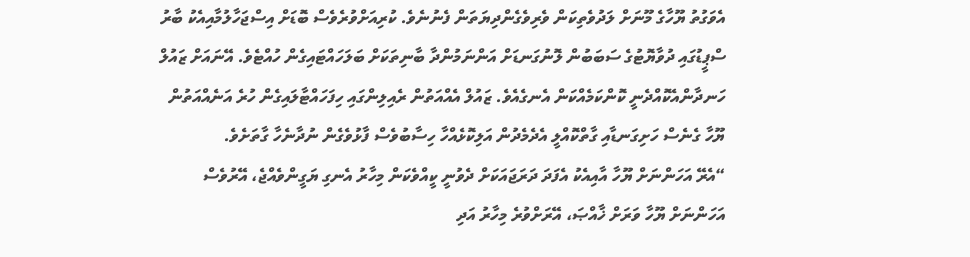އެވަގުތު ޔޫހާގެ މޫނަށް ލަދުވެތިކަން ވެރިވެގެންދިޔަތަން ފެނުނެވެ. ކުރިއަށްވުރެވެސް ބޮޑަށް އިސްޖަހާލުމާއިއެކު ބާރު ސްޕީޑުގައި ދުވާޔޮޓުގެ ސަބަބުން ލޮނުގަނޑަށް އަންނަމުންދާ ބާނިތަކަށް ބަލަހައްޓައިގެން ހުއްޓެވެ. އޭނައަށް ޒައުލް ހަނދާންއެކޮއްދެނީ ކޮންކަމެއްކަން އެނގެއެވެ. ޒައުލް އެއްއަތުން ރެއިލިންގައި ހިފަހައްޓާލައިގެން ހުރެ އަނެއްއަތުން ޔޫހާ ގެނެސް ހަށިގަނޑާއި ގާތްކޮއްލީ އެދެމެދުން އަލިކޮޅެއްހާ ހިސާބުވެސް ފާޅުވެގެން ނުދާނެހާ ގާތަށެވެ.
“އެރޭ އަހަންނަށް ޔޫހާ އާއިއެކު އެފަދަ ދަރަޖައަކަށް ދެވުނީ ކީއްވެކަން މިހާރު އެނގި ޔަގީންވެއްޖެ، އޭރުވެސް އަހަންނަށް ޔޫހާ ވަރަށް ޚާއްޞަ، އޭރަށްވުރެ މިހާރު އަދި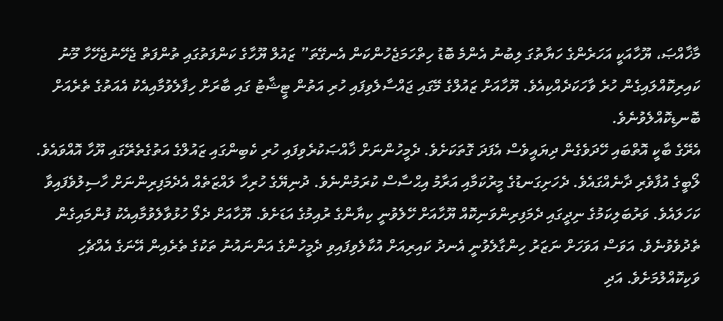މާޚާއްޞަ، ޔޫހާއަކީ އަހަރެންގެ ހަޔާތުގަ ލިބުނު އެންމެ ބޮޑު ހިތްހަމަޖެހުންކަން އެނގޭތަ” ޒައުލް ޔޫހާގެ ކަންފަތުގައި ތުންފަތް ޖެހޭނުޖެހޭހާ މޫނު ކައިރިކޮއްލައިގެން ހުރެ ވާހަކަދެއްކިއެވެ. ޔޫހާއަށް ޒައުލްގެ މޭގައި ޖައްސާލެވިފައި ހުރި އަތުން ޓީޝާޓު ގައި ބާރަށް ހިފާލެވުމާއިއެކު އެއަތުގެ ތެރެއަށް ބޮނޑިކޮއްލެވުނެވެ.
އެރޭގެ ބާކީ އޮތްބައި ހޭދަވެގެން ދިޔައީވެސް އެފަދަ ގޮތަކަށެވެ. ދެމީހުންނަށް ޚާއްޞަކުރެވިފައި ހުރި ކެބިންގައި ޒައުލްގެ އަތުގެތެރޭގައި ޔޫހާ އޮއްވައެވެ. ލޯބީގެ އުފާވެރި ދާނެއްގައެވެ. ދެހަށިގަނޑުގެ މީރުކަމާއި އަރާމު އިޙްސާސް ކުރަމުންނެވެ. ދުނިޔޭގެ ހުރިހާ ލައްޒަތެއް އެދެމަފިރިންނަށް ހާސިލުވެފައިވާ ކަހަލައެވެ. ވަރުބަލިކަމުގެ ނިދީގައި ދެމަފިރިންވަނިކޮއް ޔޫހާއަށް ހޭލެވުނީ ކިޔާންގެ ރުއިމުގެ އަޑަށެވެ. ޔޫހާއަށް ދެލޯ ހުޅުވާލެވުމާއިއެކު ފުންމައިގެން ތެދުވެވުނެވެ. އަވަސް އަވަހަށް ނަޒަރު ހިންގާލެވުނީ އެނދު ކައިރިއަށް އުކާލެވިފައިވި ދެމީހުންގެ އަންނައުނު ތަކުގެ ތެރެއިން އޭނަގެ އެއްޗެހި ވަކިކޮއްލުމަށެވެ. އަދި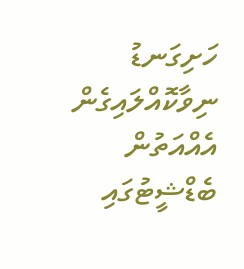ހަށިގަނޑު ނިވާކޮއްލައިގެން އެއްއަތުން ބެޑްޝީޓުގައި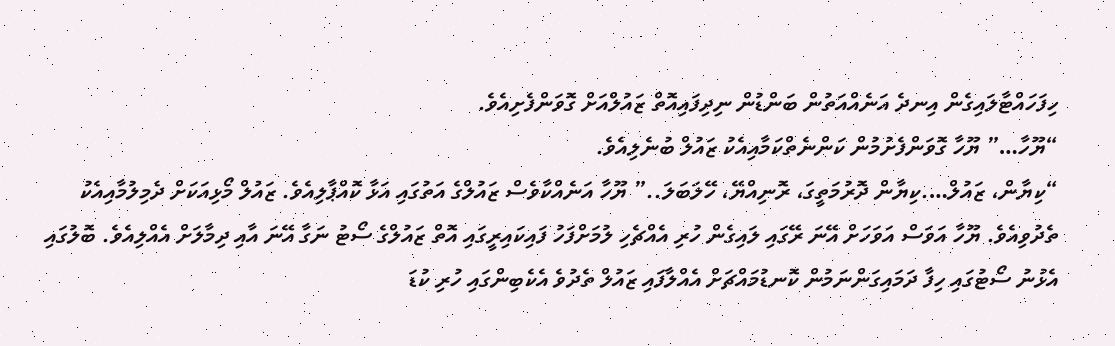ހިފަހައްޓާލައިގެން އިނދެ އަނެއްއަތުން ބަންޑުން ނިދިފައިއޮތް ޒައުލްއަށް ގޮވަންފެށިއެވެ.
“ޔޫހާ…” ޔޫހާ ގޮވަންފެށުމުން ކަންނެތްކަމާއިއެކު ޒައުލް ބުނެލިއެވެ.
“ކިޔާން، ޒައުލް….ކިޔާން ދޮރުމަތީގަ، ރޮނިއްޔޭ، ހޭލަބަލަ..” ޔޫހާ އަނެއްކާވެސް ޒައުލްގެ އަތުގައި އަޅާ ކޮއްޕާލިއެވެ. ޒައުލް މޯޅިއަކަށް ދެމިލުމާއިއެކު ތެދުވިއެވެ. ޔޫހާ އަވަސް އަވަހަށް އޭނަ ރޭގައި ލައިގެން ހުރި އެއްޗެހި ލުމަށްފަހު ފައިކައިރީގައި އޮތް ޒައުލްގެ ސޯޓު ނަގާ އޭނަ އާއި ދިމާލަށް އެއްލިއެވެ. ބޮލުގައި އެޅުނު ސޯޓުގައި ހިފާ ދަމައިގަންނަމުން ކޮނޑުމައްޗަށް އެއްލާފައި ޒައުލް ތެދުވެ އެކެބިންގައި ހުރި ކުޑަ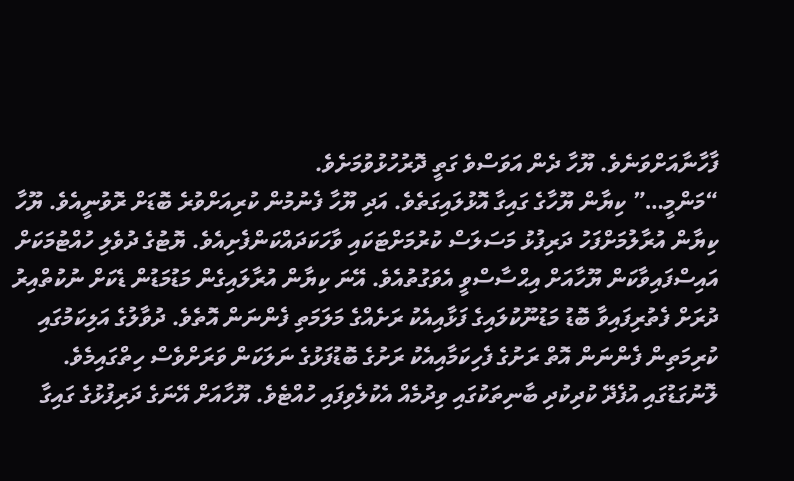ފާހާނާއަށްވަނެވެ. ޔޫހާ ދެން އަވަސްވެ ގަތީ ދޮރުހުޅުވުމަށެވެ.
“މަންމީ…” ކިޔާން ޔޫހާގެ ގައިގާ އޮޅުލައިގަތެވެ. އަދި ޔޫހާ ފެނުމުން ކުރިއަށްވުރެ ބޮޑަށް ރޮވުނީއެވެ. ޔޫހާ ކިޔާން އުރާލުމަށްފަހު ދަރިފުޅު މަސަލަސް ކުރުމަށްޓަކައި ވާހަކަދައްކަންފެށިއެވެ. ޔޮޓުގެ ދުވެލި ހުއްޓުމަކަށް އައިސްފައިވާކަން ޔޫހާއަށް އިޙްސާސްވީ އެވަގުތުއެވެ. އޭނަ ކިޔާން އުރާލައިގެން މަޑުމަޑުން ޑެކަށް ނުކުތްއިރު ދުރަށް ފެތުރިފައިވާ ބޮޑު މަޑުނޫކުލައިގެ ފަޅާއިއެކު ރަށެއްގެ މަލަމަތި ފެންނަން އޮތެވެ. ދުވާލުގެ އަލިކަމުގައި ކުރިމަތިން ފެންނަން އޮތް ރަށުގެ ފެހިކަމާއިއެކު ރަށުގެ ބޮޑުފަޅުގެ ނަލަކަން ވަރަށްވެސް ހިތްގައިމެވެ. ލޮނުގަޑުގައި އުފެދޭ ކުދިކުދި ބާނިތަކުގައި ވިދުމެއް އެކުލެވިފައި ހުއްޓެވެ. ޔޫހާއަށް އޭނަގެ ދަރިފުޅުގެ ގައިގާ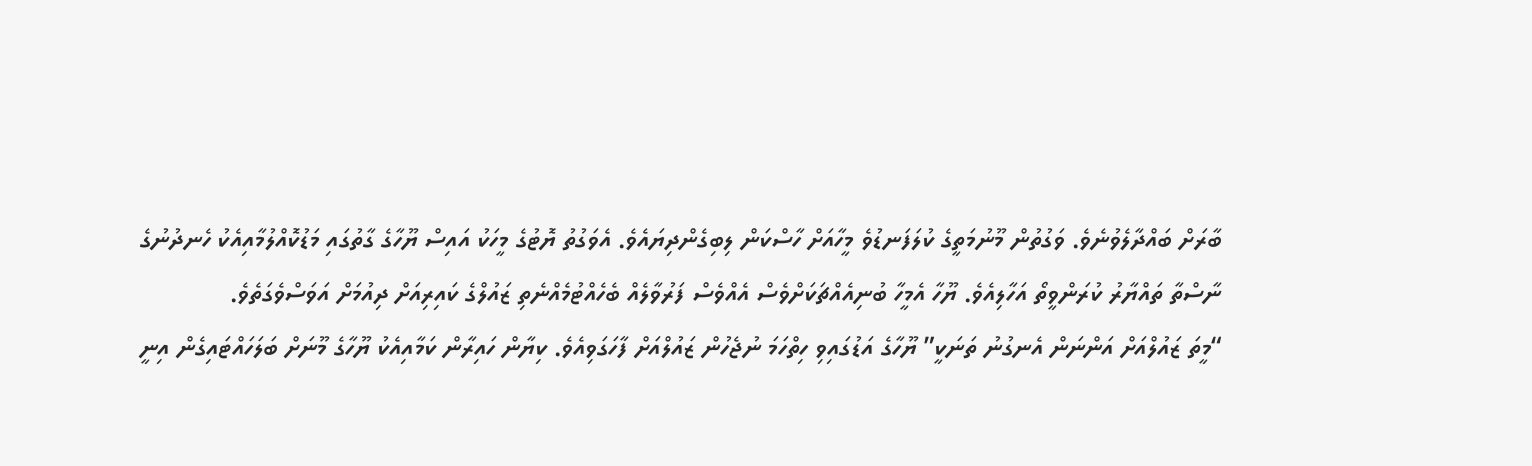ބާރަށް ބައްދާލެވުނެވެ. ވަގުތުން މޫނުމަތީގެ ކުލަފަނޑުވެ މީހާއަށް ހާސްކަން ލިބިގެންދިޔައެވެ. އެވަގުތު ޔޮޓުގެ މީހަކު އައިސް ޔޫހާގެ ގާތުގައި މަޑުކޮއްލުމާއިއެކު ހެނދުނުގެ ނާސްތާ ތައްޔާރު ކުރަންވީތޯ އަހާލިއެވެ. ޔޫހާ އެމީހާ ބުނިއެއްޗަކަށްވެސް އެއްވެސް ފަރުވާލެއް ބެހެއްޓުމެއްނެތި ޒައުލްގެ ކައިރިއަށް ދިއުމަށް އަވަސްވެގަތެވެ.
“މީތަ ޒައުލްއަށް އަންނަން އެނގުނު ތަނަކީ” ޔޫހާގެ އަޑުގައިވި ހިތްހަމަ ނުޖެހުން ޒައުލްއަށް ފާހަގަވިއެވެ. ކިޔާން ހައިރާން ކަމާއިއެކު ޔޫހާގެ މޫނަށް ބަލަހައްޓައިގެން އިނީ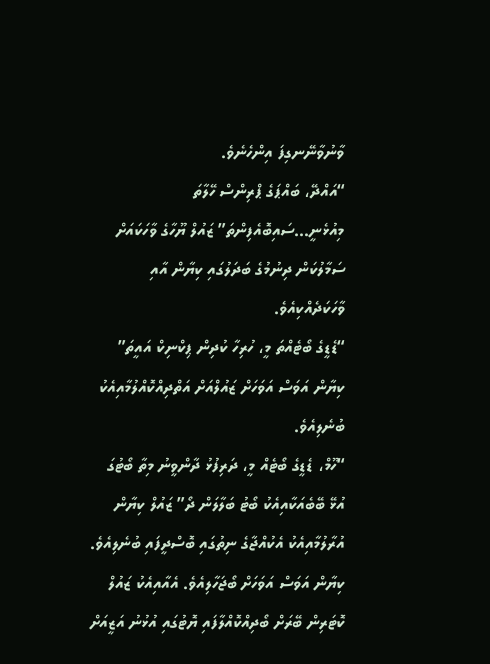ވާނުވާނޭނގިފަ އިންހެނެވެ.
“އައްދޭ، ބައްޕަގެ ޕްރިންސް ހޭލާތަ މިއުޅެނީ…ސައިބޮއެފިންތަ” ޒައުލް ޔޫހާގެ ވާހަކައަށް ސަމާލުކަން ދިނުމުގެ ބަދަލުގައި ކިޔާން އާއި ވާހަކަދެއްކިއެވެ.
“ޑެޑީގެ ބޯޓެއްތަ މީ، ހުރިހާ ކުދިން ޕިކްނިކް އައީތަ” ކިޔާން އަވަސް އަވަހަށް ޒައުލްއަށް އަތްދިއްކޮއްލުމާއިއެކު ބުނެލިއެވެ.
“ހޫމް، ޑެޑީގެ ބޯޓެއް މީ، ދަރިފުޅު ދާންވީނު މިތާ ބޯޓުގަ އުޅޭ ބޭބެއަކާއިއެކު ބޯޓު ބަލާލަން ދޯ” ޒައުލް ކިޔާން އުރާލުމާއިއެކު އެކުއްޖާގެ ނިތުގައި ބޮސްދީފައި ބުނެލިއެވެ. ކިޔާން އަވަސް އަވަހަށް ބޯޖަހާލިއެވެ. އެއާއިއެކު ޒައުލް ކޮޓަރިން ބޭރަށް ބޯދިއްކޮއްލާފައި ޔޮޓުގައި އުޅުނު އަޒީއަށް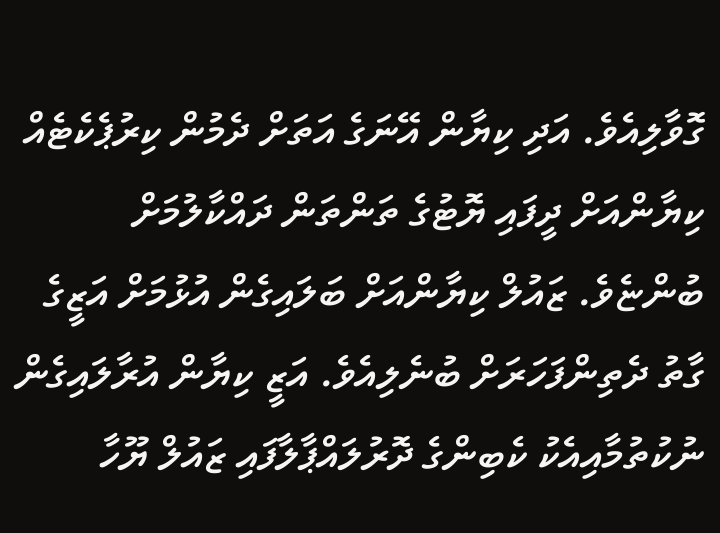ގޮވާލިއެވެ. އަދި ކިޔާން އޭނަގެ އަތަށް ދެމުން ކިރުޕެކެޓެއް ކިޔާންއަށް ދީފައި ޔޮޓުގެ ތަންތަން ދައްކާލުމަށް ބުންޏެވެ. ޒައުލް ކިޔާންއަށް ބަލައިގެން އުޅުމަށް އަޒީގެ ގާތު ދެތިންފަހަރަށް ބުނެލިއެވެ. އަޒީ ކިޔާން އުރާލައިގެން ނުކުތުމާއިއެކު ކެބިންގެ ދޮރުލައްޕާލާފައި ޒައުލް ޔޫހާ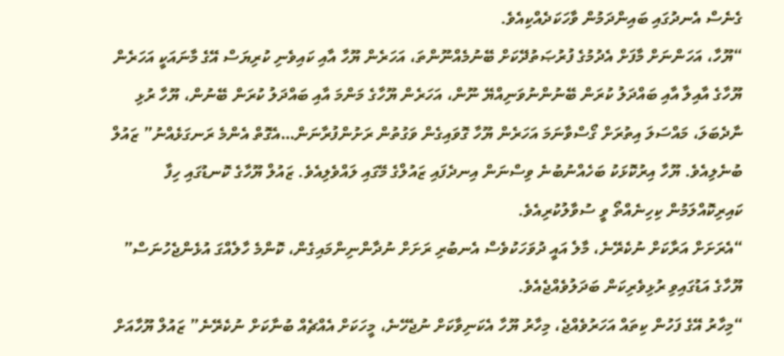ގެނެސް އެނދުގައި ބައިންދަމުން ވާހަކަދެއްކިއެވެ.
“ޔޫހާ، އަހަންނަށް މާފަށް އެދުމުގެ ފުރުޞަތުދޭކަށް ބޭނުމެއްނޫންތަ، އަހަރެން ޔޫހާ އާއި ކައިވެނި ކުރިޔަސް އޭގެ މާނައަކީ އަހަރެން ޔޫހާގެ އާއިލާ އާއި ބައްދަލު ކުރަން ބޭނުންނުވަނިއްޔޭ ނޫން، އަހަރެން ޔޫހާގެ މަންމަ އާއި ބައްދަލު ކުރަން ބޭނުން، ޔޫހާ ރުޅި ނާދެބަލަ، މައްސަލަ އިތުރަށް ގޯސްވާނަމަ އަހަރެން ޔޫހާ ގޮވައިގެން ވަގުތުން ރަށުންފުރާނަން…އެގޮތް އެންމެ ރަނގަޅެއްނު” ޒައުލް ބުނެލިއެވެ. ޔޫހާ އިރުކޮޅަކު ބަހެއްނުބުނެ ވިސްނަން އިނދެފައި ޒައުލްގެ މޭގައި ލައްވެލިއެވެ. ޒައުލް ޔޫހާގެ ކޮނޑުގައި ހިފާ ކައިރިކޮއްލަމުން ކިހިނެއްތޯ ވީ ސުވާލުކުރިއެވެ.
“އެރަށަށް އަރާކަށް ނުކެރޭނެ، މާލެ އައީ ދުވަހަކުވެސް އެނބުރި ރަށަށް ނުދާންނިންމައިގެން، ކޮންމެ ހާލެއްގަ އުޅެންޖެހުނަސް” ޔޫހާގެ އަޑުގައިވި ރުޅިވެރިކަން ބަދަލުވެއްޖެއެވެ.
“މިހާރު އޭގެ ފަހުން ކިތައް އަހަރުވެއްޖެ، މިހާރު ޔޫހާ އެކަނިވާކަށް ނުޖެހޭނެ، މީހަކަށް އެއްޗެއް ބުނާކަށް ނުކެރޭނެ” ޒައުލް ޔޫހާއަށް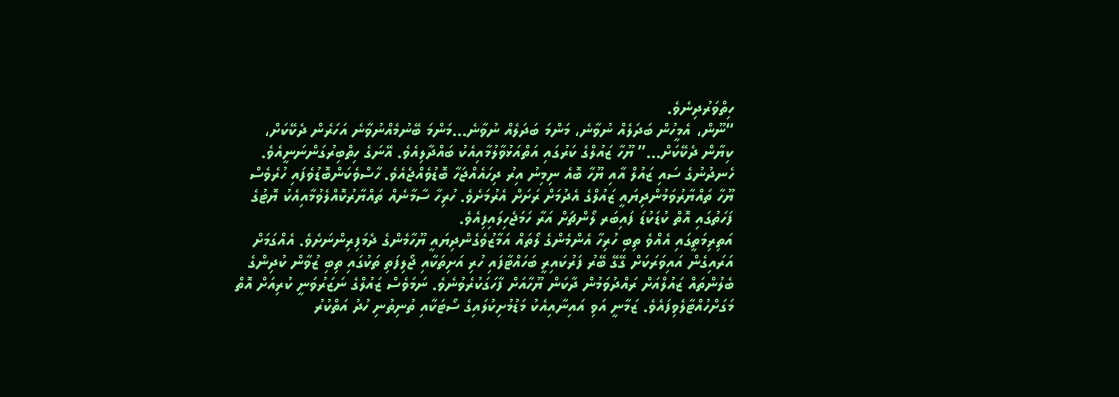ހިތްވަރުދިނެވެ.
“ނޫން، އެމީހުން ބަދަލެއް ނުވާނެ، މަންމަ ބަދަލެއް ނުވާނެ…މަންމަ ބޭނުމެއްނުވާނެ އަހަރެން ދެކޭކަށް، ކިޔާން ދެކޭކަށް…” ޔޫހާ ޒައުލްގެ ކަރުގައި އަތްއަޅުވާލުމާއިއެކު ބައްދާލިއެވެ. އޭނަގެ ހިތްބިރުގަންނަނީއެވެ.
ހެނދުނުގެ ސައި ޒައުލް އާއި ޔޫހާ ބޮއެ ނިމިނު އިރު ދިހައެއްޖަހާ ބޮޑުވެއްޖެއެވެ. ހާސްވެކަންބޮޑުވެފައި ހުރެވެސް ޔޫހާ ތައްޔާރުވަމުންދިޔައީ ޒައުލްގެ އެދުމަށް ރަށަށް އެރުމަށެވެ. ހުރިހާ ސާމާނެއް ތައްޔާރުކޮއްލެވުމާއިއެކު ޔޮޓުގެ ފަހަތުގައި އޮތް ކުޑަކުޑަ ފައިބަރ ލޯންޗަށް އަރާ ހަމަޖެހިލައިފިއެވެ.
އަތިރިމަތީގައި އެއްވެ ތިބި ހުރިހާ އެންމެންގެ ލޯތައް އަމާޒުވެގެންދިޔައީ ޔޫހާމެންގެ ދެމަފިރިންނަށެވެ. އެއްގަމަށް އަރައިގެން އައިވަރަކަށް ގޭގޭ ބޭރު ފަރުކައިރީ ބަހައްޓާފައި ހުރި އަށިތަކާއި ޖޯލިފަތި ތަކުގައި ތިބި ޒުވާން ކުދިންގެ ބެލުންތައް ޒައުލްއަށް ރައްދުވަމުން ދާކަން ޔޫހާއަށް ފާހަގަކުރެވުނެވެ. ނަމަވެސް ޒައުލްގެ ނަޒަރުވަނީ ކުރިއަށް އޮތް މަގަށްހުއްޓާލެވިފައެވެ. ޒަމާނީ އަވި އައިނާއިއެކު މަޑުމުށިކުލައިގެ ސޯޓަކާއި ތުނިތުނި ހުދު އަތްކުރު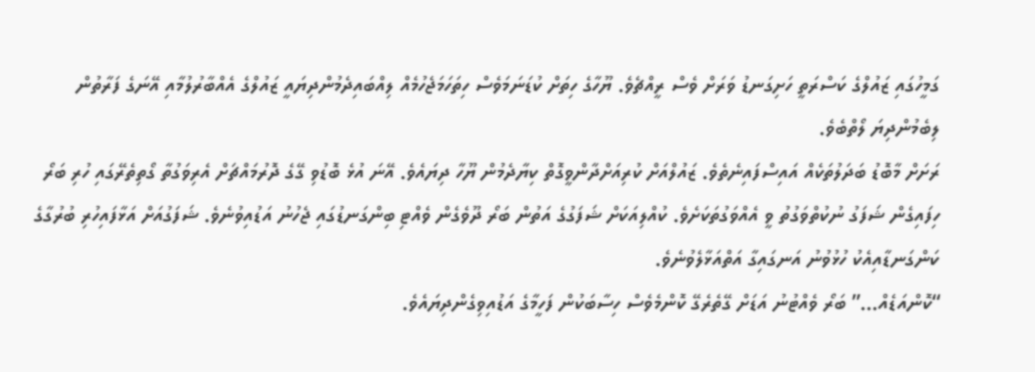ގަމީހުގައި ޒައުލްގެ ކަސްރަތީ ހަށިގަނޑު ވަރަށް ވެސް ރީއްޗެވެ. ޔޫހާގެ ހިތަށް ކުޑަނަމަވެސް ހިތަހަމަޖެހުމެއް ލިއްބައިދެމުންދިޔައީ ޒައުލްގެ އެއްބާރުލުމާއި އޭނަގެ ފަރާތުން ލިބެމުންދިޔަ ލޯތްބެވެ.
ރަށަށް މާބޮޑު ބަދަލުތަކެއް އައިސްފައިނެތެވެ. ޒައުލްއަށް ކުރިއަށްދާންވީގޮތް ކިޔާދެމުން ޔޫހާ ދިޔައެވެ. އޭނަ އުޅެ ބޮޑުވި ގޭގެ ދޮރުމައްޗަށް އެރިވަގުތާ ގޯތިތެރޭގައި ހުރި ބަރޯ ހިފައިގެން ޝަފަގު ނުކުތްވަގުތު ވީ އެއްވަގުތަކަށެވެ. ކުއްލިއަކަށް ޝަފަގުގެ އަތުން ބަރޯ ދޫވެގެން ވެއްޓި ބިންގަނޑުގައި ޖެހުނު އަޑުއިވުނެވެ. ޝަފަގުއަށް އަޅާފައިހުރި ބުރުގާގެ ކަންގަނޑާއިއެކު ހުޅުވުނު އަނގައިގާ އަތްއަޅާލެވުނެވެ.
“ކޮންއަޑެއް…” ބަރޯ ވެއްޓުނު އަޑަށް ގޭތެރެގޭ ކޮންމެވެސް ހިސާބަކުން ފަހީމާގެ އަޑުއިވިގެންދިޔައެވެ.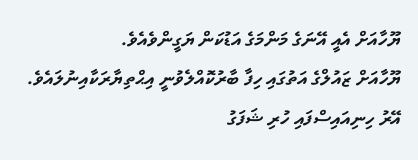ޔޫހާއަށް އެއީ އޭނަގެ މަންމަގެ އަޑުކަން ޔަގީންވެއެވެ.
ޔޫހާއަށް ޒައުލްގެ އަތުގައި ހިފާ ބާރުކޮއްލެވުނީ އިޙްތިޔާރަކާއިނުލައެވެ. އޭރު ހިނިއައިސްފައި ހުރި ޝަފަގު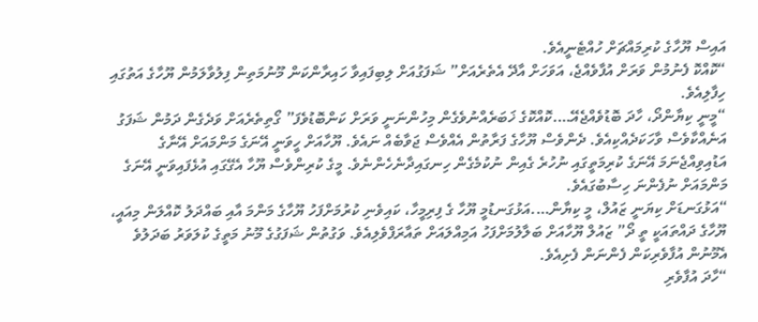އައިސް ޔޫހާގެ ކުރިމައްޗަށް ހުއްޓެނީއެވެ.
“ކޮއްކޮ ފެނުމުން ވަރަށް އުފާވެއްޖެ، އަވަހަށް އާދޭ އެތެރެއަށް” ޝަފަގުއަށް ލިބިފައިވާ ހައިރާންކަން މޫނުމަތިން ފިލުވާލަމުން ޔޫހާގެ އަތުގައި ހިފާލިއެވެ.
“މީނީ ކިޔާންދޯ، ހާދަ ބޮޑުވެއްޖެއޭ….ކޮއްކޮގެ ޚަބަރެއްނުވެގެން މިހުންނަނީ ވަރަށް ކަންބޮޑުވެފަ” ގޯތިތެރެއަށް ވަދެގެން ދަމުން ޝަފަގު އަނެއްކާވެސް ވާހަކަދެއްކިއެވެ. ދެންވެސް ޔޫހާގެ ފަރާތުން އެއްވެސް ޖަވާބެއް ނައެވެ. ޔޫހާއަށް ހީވަނީ އޭނަގެ މަންމައަށް އޭނާގެ އަޑުއިވިއްޖެނަމަ އޭނަގެ ކުރިމަތީގައި ނުހުރެ ގެއިން ނުކުމެގެން ހިނގައިދާނެހެންނެވެ. މީގެ ކުރިންވެސް ޔޫހާ އެގޭގައި އުޅެފައިވަނީ އޭނަގެ މަންމައަށް ނުފެންނަ ހިސާބުގައެވެ.
“އަޅުގަނޑަށް ކިޔަނީ ޒައުލް، މީ ކިޔާން….އަޅުގަނޑުމީ ޔޫހާ ގެ ފިރިމީހާ، ކައިވެނި ކުރުމަށްފަހު ޔޫހާގެ މަންމަ އާއި ބައްދަލު ކޮއްލަން މިއައީ، ޔޫހާގެ ދައްތައަކީ ތީ ދޯ” ޒައުލް ޔޫހާއަށް ބަލާލުމަށްފަހު އަމިއްލައަށް ތައާރަފްވެލިއެވެ. ވަގުތުން ޝަފަގުގެ މޫނު މަތީގެ ކުލަވަރު ބަދަލުވެ އެމޫނުން އުފާވެރިކަން ފެންނަން ފެށިއެވެ.
“ހާދަ އުފާވެރި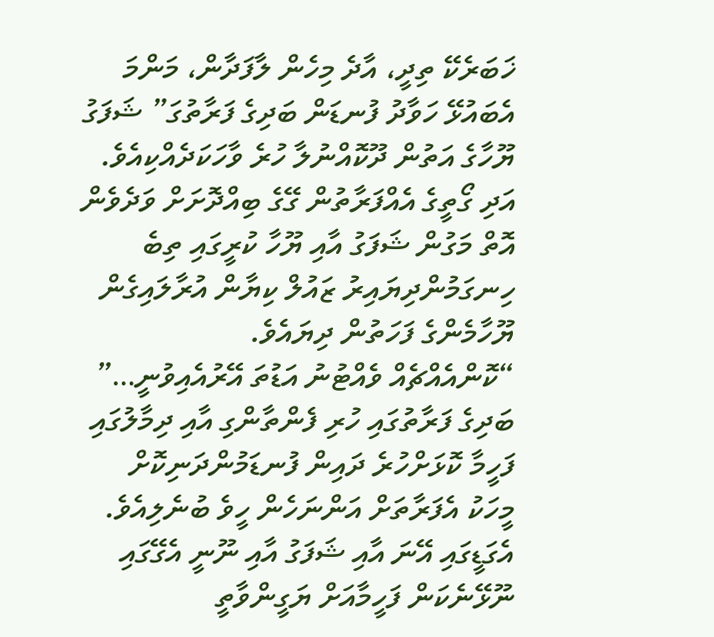ޚަބަރެކޭ ތިދީ، އާދެ މިހެން ލާފަދާން، މަންމަ އެބައުޅޭ ހަވާދު ފުނޑަން ބަދިގެ ފަރާތުގަ” ޝަފަގު ޔޫހާގެ އަތުން ދޫކޮއްނުލާ ހުރެ ވާހަކަދެއްކިއެވެ. އަދި ގޯތީގެ އެއްފަރާތުން ގޭގެ ބިއްދޮށަށް ވަދެވެން އޮތް މަގުން ޝަފަގު އާއި ޔޫހާ ކުރީގައި ތިބެ ހިނގަމުންދިޔައިރު ޒައުލް ކިޔާން އުރާލައިގެން ޔޫހާމެންގެ ފަހަތުން ދިޔައެވެ.
“ކޮންއެއްޗެއް ވެއްޓުނު އަޑުތަ އޭރުއެއިވުނީ…” ބަދިގެ ފަރާތުގައި ހުރި ފެންތާންގި އާއި ދިމާލުގައި ފަހީމާ ކޮޅަށްހުރެ ދައިން ފުނޑަމުންދަނިކޮށް މީހަކު އެފަރާތަށް އަންނަހެން ހީވެ ބުނެލިއެވެ. އެގަޑީގައި އޭނަ އާއި ޝަފަގު އާއި ނޫނީ އެގޭގައި ނޫޅޭނެކަން ފަހީމާއަށް ޔަގީންވާތީ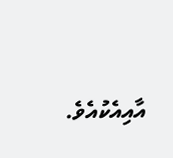އާއިއެކުއެވެ.